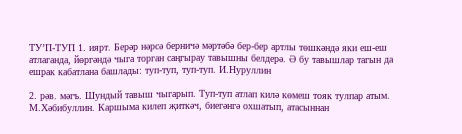ТУ’П-ТУП 1. иярт. Берәр нәрсә берничә мәртәбә бер-бер артлы төшкәндә яки еш-еш атлаганда, йөргәндә чыга торган саңгырау тавышны белдерә. Ә бу тавышлар тагын да ешрак кабатлана башлады: туп-туп, туп-туп. И.Нуруллин

2. рәв. мәгъ. Шундый тавыш чыгарып. Туп-туп атлап килә көмеш тояк тулпар атым. М.Хәбибуллин. Каршыма килеп җиткәч, биегәнгә охшатып, атасыннан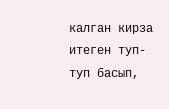калган кирза итеген туп-туп басып,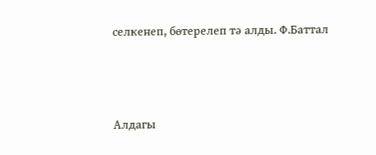селкенеп, бөтерелеп тә алды. Ф.Баттал



Алдагы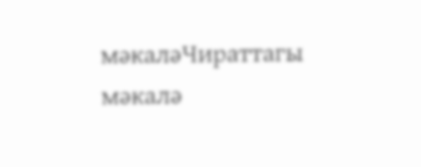мәкаләЧираттагы мәкалә